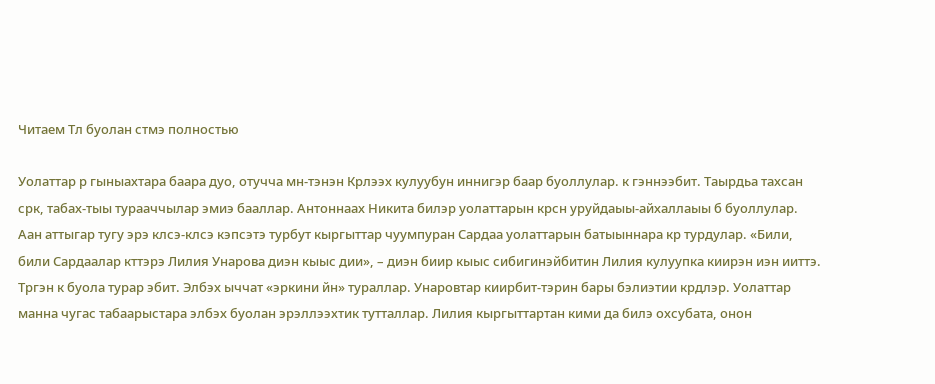Читаем Тл буолан стмэ полностью

Уолаттар р гыныахтара баара дуо, отучча мн-тэнэн Крлээх кулуубун иннигэр баар буоллулар. к гэннээбит. Таырдьа тахсан срк, табах-тыы турааччылар эмиэ бааллар. Антоннаах Никита билэр уолаттарын крсн уруйдаыы-айхаллаыы б буоллулар. Аан аттыгар тугу эрэ клсэ-клсэ кэпсэтэ турбут кыргыттар чуумпуран Сардаа уолаттарын батыыннара кр турдулар. «Били, били Сардаалар кттэрэ Лилия Унарова диэн кыыс дии», – диэн биир кыыс сибигинэйбитин Лилия кулуупка киирэн иэн ииттэ. Тргэн к буола турар эбит. Элбэх ыччат «эркини йн» тураллар. Унаровтар киирбит-тэрин бары бэлиэтии крдлэр. Уолаттар манна чугас табаарыстара элбэх буолан эрэллээхтик тутталлар. Лилия кыргыттартан кими да билэ охсубата, онон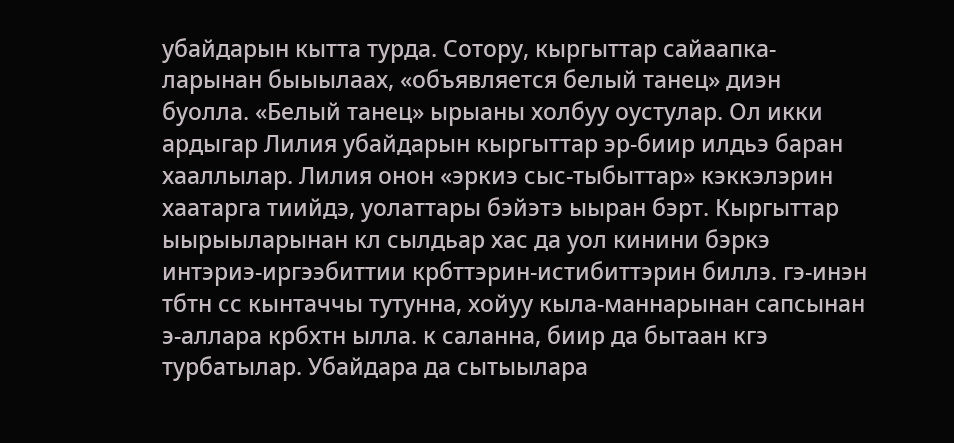убайдарын кытта турда. Сотору, кыргыттар сайаапка-ларынан быыылаах, «объявляется белый танец» диэн буолла. «Белый танец» ырыаны холбуу оустулар. Ол икки ардыгар Лилия убайдарын кыргыттар эр-биир илдьэ баран хааллылар. Лилия онон «эркиэ сыс-тыбыттар» кэккэлэрин хаатарга тиийдэ, уолаттары бэйэтэ ыыран бэрт. Кыргыттар ыырыыларынан кл сылдьар хас да уол кинини бэркэ интэриэ-иргээбиттии крбттэрин-истибиттэрин биллэ. гэ-инэн тбтн сс кынтаччы тутунна, хойуу кыла-маннарынан сапсынан э-аллара крбхтн ылла. к саланна, биир да бытаан кгэ турбатылар. Убайдара да сытыылара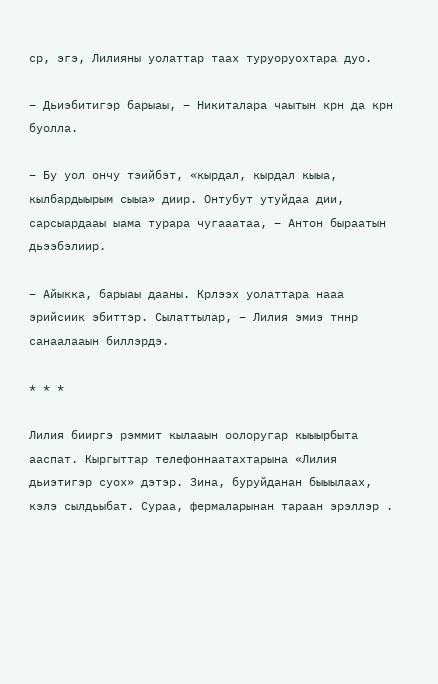ср, эгэ, Лилияны уолаттар таах туруоруохтара дуо.

– Дьиэбитигэр барыаы, – Никиталара чаытын крн да крн буолла.

– Бу уол ончу тэийбэт, «кырдал, кырдал кыыа, кылбардыырым сыыа» диир. Онтубут утуйдаа дии, сарсыардааы ыама турара чугааатаа, – Антон быраатын дьээбэлиир.

– Айыкка, барыаы дааны. Крлээх уолаттара нааа эрийсиик эбиттэр. Сылаттылар, – Лилия эмиэ тннр санаалааын биллэрдэ.

* * *

Лилия бииргэ рэммит кылааын оолоругар кыыырбыта ааспат. Кыргыттар телефоннаатахтарына «Лилия дьиэтигэр суох» дэтэр. Зина, буруйданан быыылаах, кэлэ сылдьыбат. Сураа, фермаларынан тараан эрэллэр .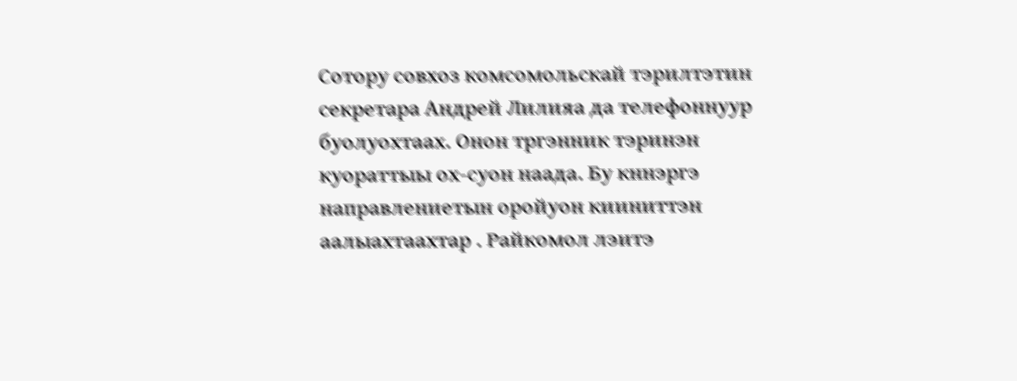Сотору совхоз комсомольскай тэрилтэтин секретара Андрей Лилияа да телефоннуур буолуохтаах. Онон тргэнник тэринэн куораттыы ох-суон наада. Бу кннэргэ направлениетын оройуон кииниттэн аалыахтаахтар . Райкомол лэитэ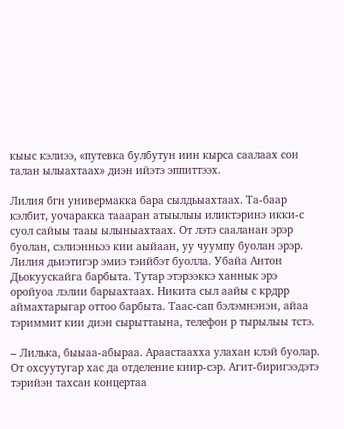кыыс кэлиээ, «путевка булбутун иин кырса саалаах сон талан ылыахтаах» диэн ийэтэ эппиттээх.

Лилия бгн универмакка бара сылдьыахтаах. Та-баар кэлбит, уочаракка таааран атыылыы иликтэринэ икки-с суол сайыы тааы ылыныахтаах. От лэтэ сааланан эрэр буолан, сэлиэнньээ кии аыйаан, уу чуумпу буолан эрэр. Лилия дьиэтигэр эмиэ тэийбэт буолла. Убайа Антон Дьокуускайга барбыта. Тутар этэрээккэ ханнык эрэ оройуоа лэлии барыахтаах. Никита сыл аайы с крдрр аймахтарыгар оттоо барбыта. Таас-сап бэлэмнэнэн, айаа тэриммит кии диэн сырыттаына, телефон р тырылыы тстэ.

– Лилька, быыаа-абыраа. Араастаахха улахан клэй буолар. От охсуутугар хас да отделение киир-сэр. Агит-биригээдэтэ тэрийэн тахсан концертаа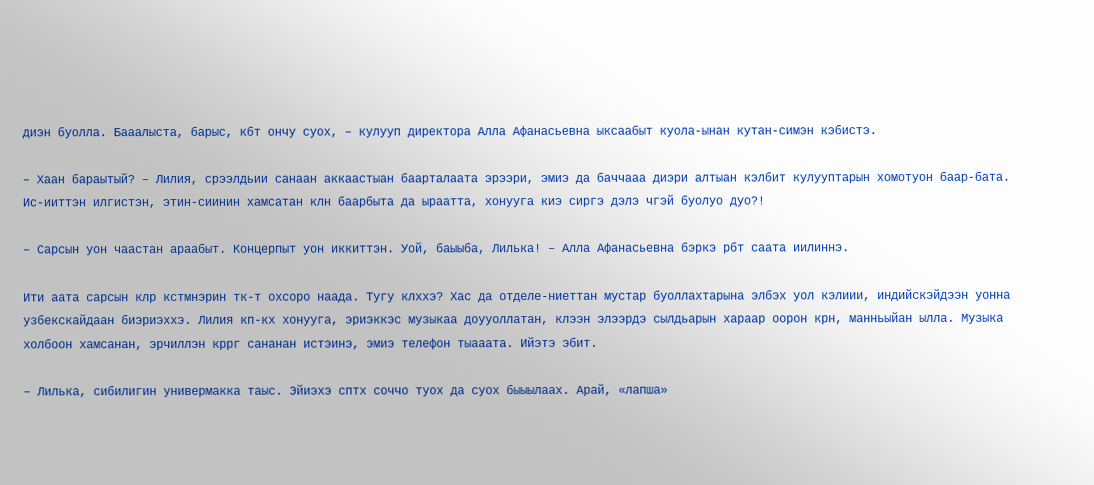диэн буолла. Бааалыста, барыс, кбт ончу суох, – кулууп директора Алла Афанасьевна ыксаабыт куола-ынан кутан-симэн кэбистэ.

– Хаан бараытый? – Лилия, срээлдьии санаан аккаастыан баарталаата эрээри, эмиэ да баччааа диэри алтыан кэлбит кулууптарын хомотуон баар-бата. Ис-ииттэн илгистэн, этин-сиинин хамсатан клн баарбыта да ыраатта, хонууга киэ сиргэ дэлэ чгэй буолуо дуо?!

– Сарсын уон чаастан араабыт. Концерпыт уон иккиттэн. Уой, баыыба, Лилька! – Алла Афанасьевна бэркэ рбт саата иилиннэ.

Ити аата сарсын клр кстмнэрин тк-т охсоро наада. Тугу клххэ? Хас да отделе-ниеттан мустар буоллахтарына элбэх уол кэлиии, индийскэйдээн уонна узбекскайдаан биэриэххэ. Лилия кп-кх хонууга, эриэккэс музыкаа доууоллатан, клээн элээрдэ сылдьарын хараар оорон крн, манньыйан ылла. Музыка холбоон хамсанан, эрчиллэн кррг сананан истэинэ, эмиэ телефон тыааата. Ийэтэ эбит.

– Лилька, сибилигин универмакка таыс. Эйиэхэ сптх соччо туох да суох быыылаах. Арай, «лапша»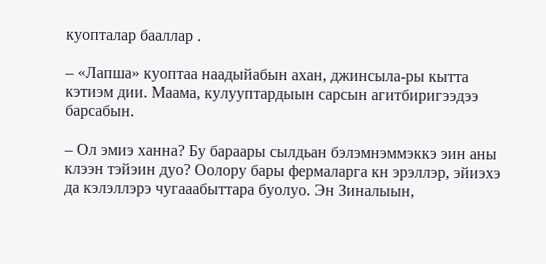куопталар бааллар .

– «Лапша» куоптаа наадыйабын ахан, джинсыла-ры кытта кэтиэм дии. Маама, кулууптардыын сарсын агитбиригээдээ барсабын.

– Ол эмиэ ханна? Бу бараары сылдьан бэлэмнэммэккэ эин аны клээн тэйэин дуо? Оолору бары фермаларга кн эрэллэр, эйиэхэ да кэлэллэрэ чугааабыттара буолуо. Эн Зиналыын,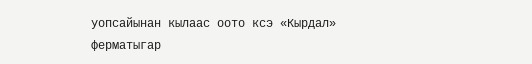уопсайынан кылаас оото ксэ «Кырдал» ферматыгар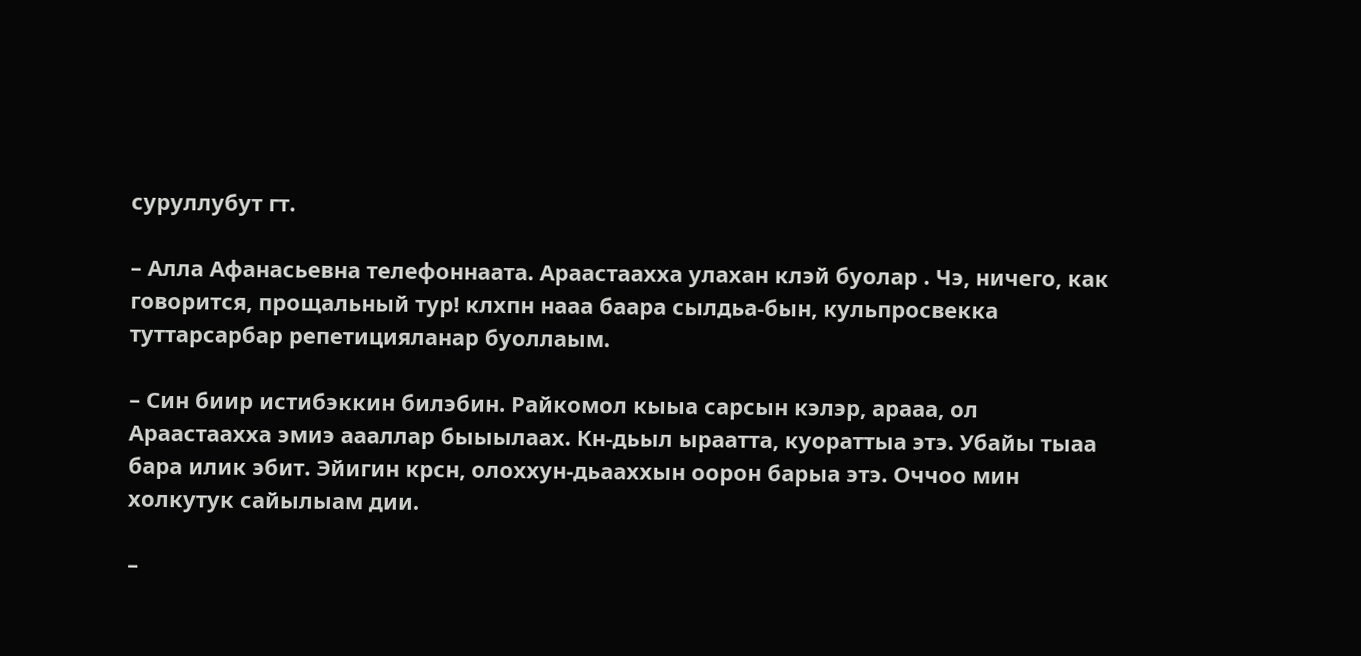суруллубут гт.

– Алла Афанасьевна телефоннаата. Араастаахха улахан клэй буолар . Чэ, ничего, как говорится, прощальный тур! клхпн нааа баара сылдьа-бын, кульпросвекка туттарсарбар репетицияланар буоллаым.

– Син биир истибэккин билэбин. Райкомол кыыа сарсын кэлэр, арааа, ол Араастаахха эмиэ аааллар быыылаах. Кн-дьыл ыраатта, куораттыа этэ. Убайы тыаа бара илик эбит. Эйигин крсн, олоххун-дьааххын оорон барыа этэ. Оччоо мин холкутук сайылыам дии.

–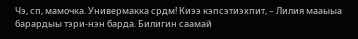Чэ, сп, мамочка. Универмакка срдм! Киээ кэпсэтиэхпит, – Лилия мааыыа барардыы тэри-нэн барда. Билигин саамай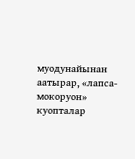муодунайынан аатырар, «лапса-мокоруон» куопталар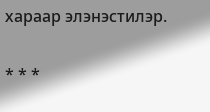хараар элэнэстилэр.

* * *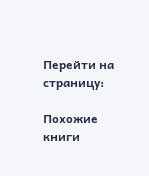Перейти на страницу:

Похожие книги